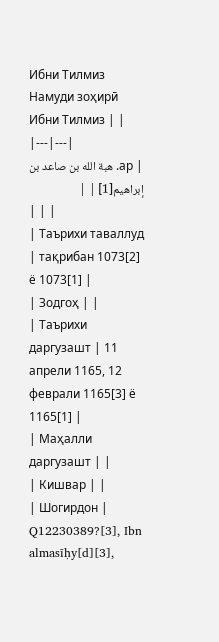Ибни Тилмиз
Намуди зоҳирӣ
Ибни Тилмиз | |
|---|---|
| ар. هبة الله بن صاعد بن إبراهيم[1] | |
| | |
| Таърихи таваллуд | тақрибан 1073[2] ё 1073[1] |
| Зодгоҳ | |
| Таърихи даргузашт | 11 апрели 1165, 12 феврали 1165[3] ё 1165[1] |
| Маҳалли даргузашт | |
| Кишвар | |
| Шогирдон | Q12230389?[3], Ibn almasīḥy[d][3],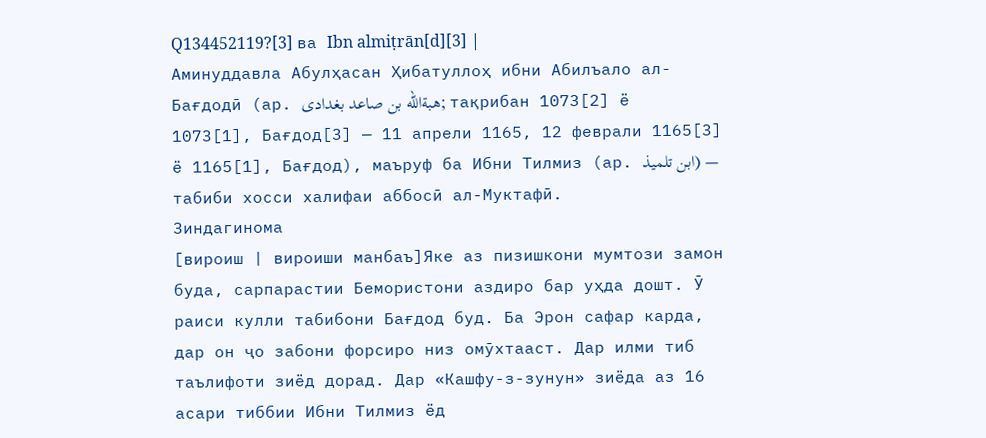Q134452119?[3] ва Ibn almiṭrān[d][3] |
Аминуддавла Абулҳасан Ҳибатуллоҳ ибни Абилъало ал-Бағдодӣ (ар. هبةالله بن صاعد بغدادی; тақрибан 1073[2] ё 1073[1], Бағдод[3] — 11 апрели 1165, 12 феврали 1165[3] ё 1165[1], Бағдод), маъруф ба Ибни Тилмиз (ар. ابن تلمیذ) — табиби хосси халифаи аббосӣ ал-Муктафӣ.
Зиндагинома
[вироиш | вироиши манбаъ]Яке аз пизишкони мумтози замон буда, сарпарастии Бемористони аздиро бар уҳда дошт. Ӯ раиси кулли табибони Бағдод буд. Ба Эрон сафар карда, дар он ҷо забони форсиро низ омӯхтааст. Дар илми тиб таълифоти зиёд дорад. Дар «Кашфу-з-зунун» зиёда аз 16 асари тиббии Ибни Тилмиз ёд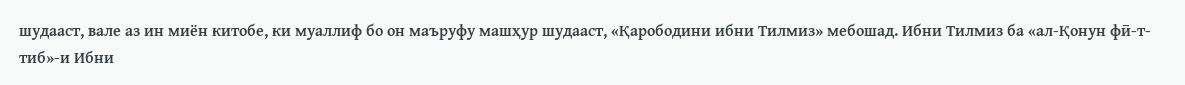шудааст, вале аз ин миён китобе, ки муаллиф бо он маъруфу машҳур шудааст, «Қарободини ибни Тилмиз» мебошад. Ибни Тилмиз ба «ал-Қонун фӣ-т-тиб»-и Ибни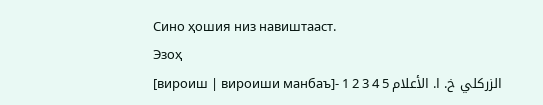Сино ҳошия низ навиштааст.
Эзоҳ
[вироиш | вироиши манбаъ]- 1 2 3 4 5 الزركلي خ. ا. الأعلام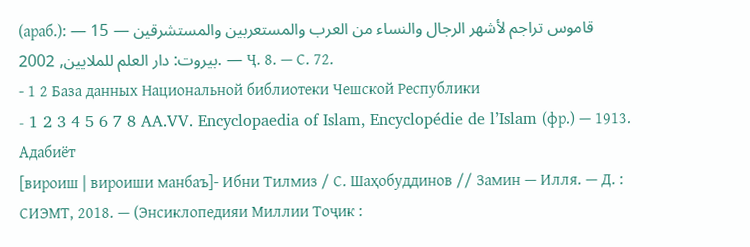(араб.): قاموس تراجم لأشهر الرجال والنساء من العرب والمستعربين والمستشرقين — 15 — بيروت: دار العلم للملايين, 2002. — Ҷ. 8. — С. 72.
- 1 2 База данных Национальной библиотеки Чешской Республики
- 1 2 3 4 5 6 7 8 AA.VV. Encyclopaedia of Islam, Encyclopédie de l’Islam (фр.) — 1913.
Адабиёт
[вироиш | вироиши манбаъ]- Ибни Тилмиз / С. Шаҳобуддинов // Замин — Илля. — Д. : СИЭМТ, 2018. — (Энсиклопедияи Миллии Тоҷик :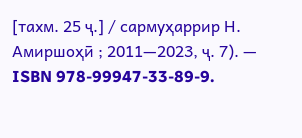[тахм. 25 ҷ.] / сармуҳаррир Н. Амиршоҳӣ ; 2011—2023, ҷ. 7). — ISBN 978-99947-33-89-9.